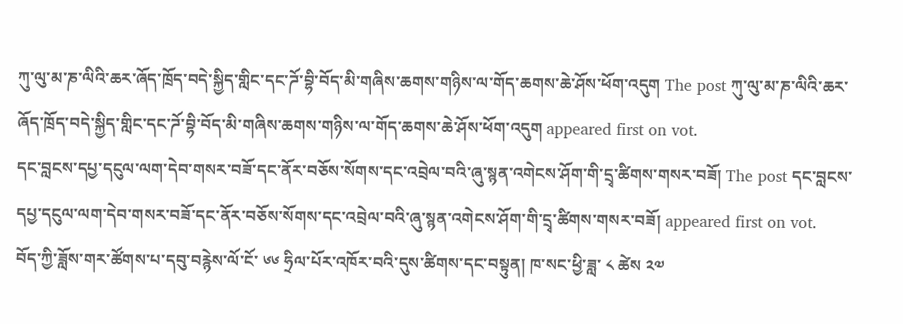ཀུ་ལུ་མ་ཎ་ལིའི་ཆར་ཞོད་ཁྲོད་བདེ་སྐྱིད་གླིང་དང་ཌོ་བྷི་བོད་མི་གཞིས་ཆགས་གཉིས་ལ་གོད་ཆགས་ཆེ་ཤོས་ཕོག་འདུག The post ཀུ་ལུ་མ་ཎ་ལིའི་ཆར་ཞོད་ཁྲོད་བདེ་སྐྱིད་གླིང་དང་ཌོ་བྷི་བོད་མི་གཞིས་ཆགས་གཉིས་ལ་གོད་ཆགས་ཆེ་ཤོས་ཕོག་འདུག appeared first on vot.
དང་བླངས་དཔྱ་དངུལ་ལག་དེབ་གསར་བཟོ་དང་ནོར་བཅོས་སོགས་དང་འབྲེལ་བའི་ཞུ་སྙན་འགེངས་ཤོག་གི་དྲྭ་ཚིགས་གསར་བཟོ། The post དང་བླངས་དཔྱ་དངུལ་ལག་དེབ་གསར་བཟོ་དང་ནོར་བཅོས་སོགས་དང་འབྲེལ་བའི་ཞུ་སྙན་འགེངས་ཤོག་གི་དྲྭ་ཚིགས་གསར་བཟོ། appeared first on vot.
བོད་ཀྱི་ཟློས་གར་ཚོགས་པ་དབུ་བརྙེས་ལོ་ངོ་ ༦༦ ཧྲིལ་པོར་འཁོར་བའི་དུས་ཚིགས་དང་བསྟུན། ཁ་སང་ཕྱི་ཟླ་ ༨ ཚེས ༢༧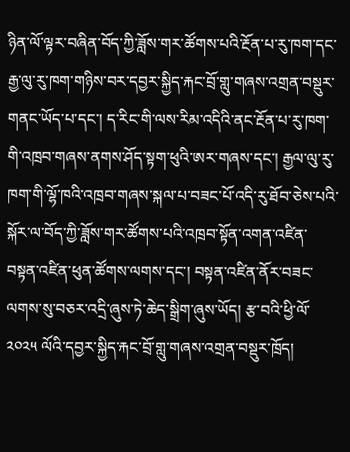ཉིན་ལོ་ལྟར་བཞིན་བོད་ཀྱི་ཟློས་གར་ཚོགས་པའི་རྔོན་པ་རུ་ཁག་དང་རྒྱ་ལུ་རུ་ཁག་གཉིས་བར་དབྱར་སྐྱིད་རྐང་བྲོ་གླུ་གཞས་འགྲན་བསྡུར་གནང་ཡོད་པ་དང་། ད་རིང་གི་ལས་རིམ་འདིའི་ནང་རྔོན་པ་རུ་ཁག་གི་འཁྲབ་གཞས་ནགས་ཤོད་སྟག་ཕུའི་ཨར་གཞས་དང་། རྒྱལ་ལུ་རུ་ཁག་གི་ལྷོ་ཁའི་འཁྲབ་གཞས་སྐལ་པ་བཟང་པོ་འདི་རུ་ཐོབ་ཅེས་པའི་སྐོར་ལ་བོད་ཀྱི་ཟློས་གར་ཚོགས་པའི་འཁྲབ་སྟོན་འགན་འཛིན་བསྟན་འཛིན་ཕུན་ཚོགས་ལགས་དང་། བསྟན་འཛིན་ནོར་བཟང་ལགས་སུ་བཅར་འདྲི་ཞུས་ཏེ་ཆེད་སྒྲིག་ཞུས་ཡོད། རྩ་བའི་ཕྱི་ལོ་ ༢༠༢༥ ལོའི་དབྱར་སྐྱིད་རྐང་བྲོ་གླུ་གཞས་འགྲན་བསྡུར་ཁྲོད།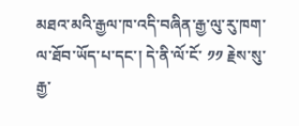མཐའ་མའི་རྒྱལ་ཁ་འདི་བཞིན་རྒྱ་ལུ་རུ་ཁག་ལ་ཐོབ་ཡོད་པ་དང་། དེ་ནི་ལོ་ངོ་ ༡༡ རྗེས་སུ་རྒྱ་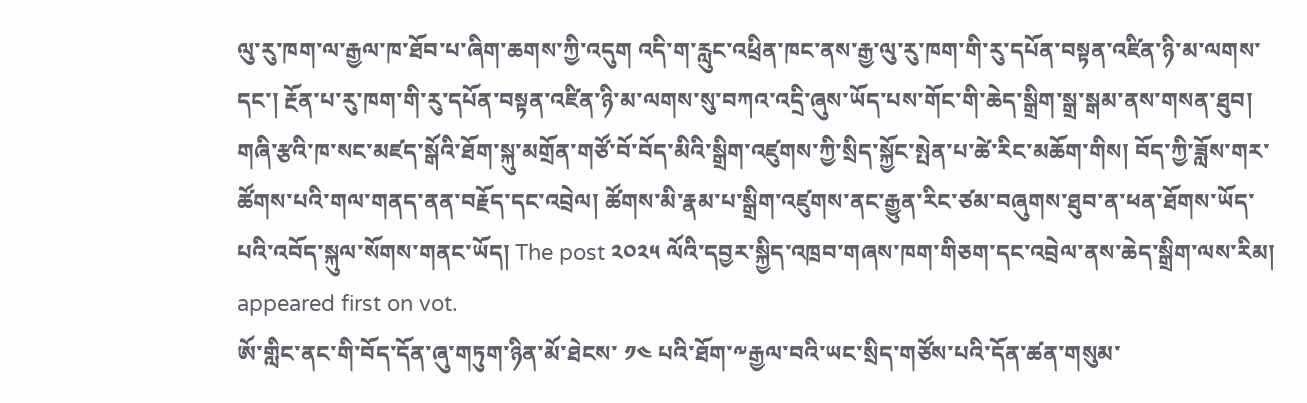ལུ་རུ་ཁག་ལ་རྒྱལ་ཁ་ཐོབ་པ་ཞིག་ཆགས་ཀྱི་འདུག འདི་ག་རླུང་འཕྲིན་ཁང་ནས་རྒྱ་ལུ་རུ་ཁག་གི་རུ་དཔོན་བསྟན་འཛིན་ཉི་མ་ལགས་དང་། རྔོན་པ་རུ་ཁག་གི་རུ་དཔོན་བསྟན་འཛིན་ཉི་མ་ལགས་སུ་བཀའ་འདྲི་ཞུས་ཡོད་པས་གོང་གི་ཆེད་སྒྲིག་སྒྲ་སྒམ་ནས་གསན་ཐུབ། གཞི་རྩའི་ཁ་སང་མཛད་སྒོའི་ཐོག་སྐུ་མགྲོན་གཙོ་བོ་བོད་མིའི་སྒྲིག་འཛུགས་ཀྱི་སྲིད་སྐྱོང་སྤེན་པ་ཚེ་རིང་མཆོག་གིས། བོད་ཀྱི་ཟློས་གར་ཚོགས་པའི་གལ་གནད་ནན་བརྗོད་དང་འབྲེལ། ཚོགས་མི་རྣམ་པ་སྒྲིག་འཛུགས་ནང་རྒྱུན་རིང་ཙམ་བཞུགས་ཐུབ་ན་ཕན་ཐོགས་ཡོད་པའི་འབོད་སྐུལ་སོགས་གནང་ཡོད། The post ༢༠༢༥ ལོའི་དབྱར་སྐྱིད་འཁྲབ་གཞས་ཁག་གིཅག་དང་འབྲེལ་ནས་ཆེད་སྒྲིག་ལས་རིམ། appeared first on vot.
ཨོ་གླིང་ནང་གི་བོད་དོན་ཞུ་གཏུག་ཉིན་མོ་ཐེངས་ ༡༤ པའི་ཐོག་༸རྒྱལ་བའི་ཡང་སྲིད་གཙོས་པའི་དོན་ཚན་གསུམ་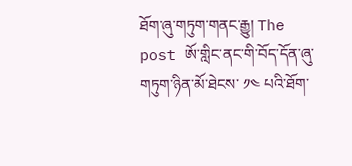ཐོག་ཞུ་གཏུག་གནང་རྒྱུ། The post ཨོ་གླིང་ནང་གི་བོད་དོན་ཞུ་གཏུག་ཉིན་མོ་ཐེངས་ ༡༤ པའི་ཐོག་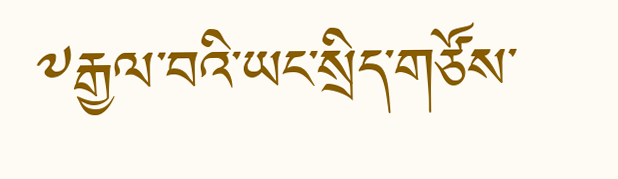༸རྒྱལ་བའི་ཡང་སྲིད་གཙོས་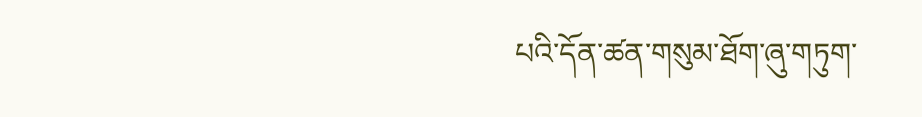པའི་དོན་ཚན་གསུམ་ཐོག་ཞུ་གཏུག་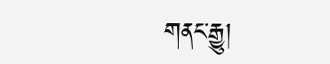གནང་རྒྱུ།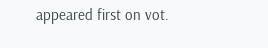appeared first on vot.